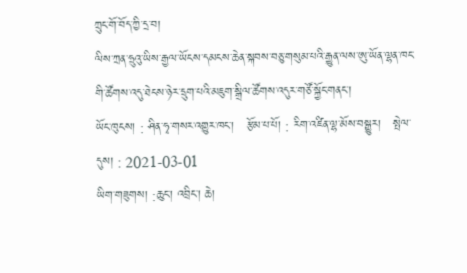ཀྲུང་གོ་བོད་ཀྱི་དྲ་བ།
ལིས་ཀྲན་ཧྲུའུ་ཡིས་རྒྱལ་ཡོངས་དམངས་ཆེན་སྐབས་བཅུ་གསུམ་པའི་རྒྱུན་ལས་ཨུ་ཡོན་ལྷན་ཁང་གི་ཚོགས་འདུ་ཐེངས་ཉེར་དྲུག་པའི་མཇུག་སྒྲིལ་ཚོགས་འདུར་གཙོ་སྐྱོང་གནང་།
ཡོང་ཁུངས། : ཤིན་ཧྭ་གསར་འགྱུར་ཁང་།   རྩོམ་པ་པོ། : རིག་འཛིན་ལྷ་མོས་བསྒྱུར།   སྤེལ་དུས། : 2021-03-01
ཡིག་གཟུགས། :ཆུང་། འབྲིང་། ཆེ།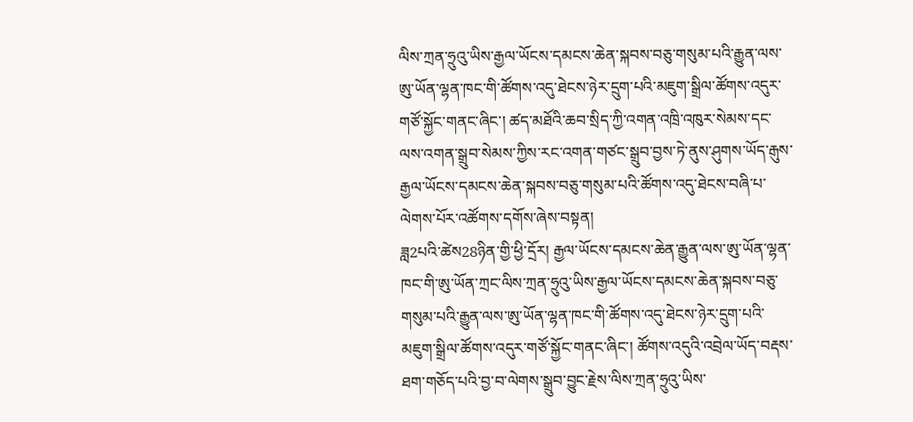ལིས་ཀྲན་ཧྲུའུ་ཡིས་རྒྱལ་ཡོངས་དམངས་ཆེན་སྐབས་བཅུ་གསུམ་པའི་རྒྱུན་ལས་ཨུ་ཡོན་ལྷན་ཁང་གི་ཚོགས་འདུ་ཐེངས་ཉེར་དྲུག་པའི་མཇུག་སྒྲིལ་ཚོགས་འདུར་གཙོ་སྐྱོང་གནང་ཞིང་། ཚད་མཐོའི་ཆབ་སྲིད་ཀྱི་འགན་འཁྲི་འཁུར་སེམས་དང་ལས་འགན་སྒྲུབ་སེམས་ཀྱིས་རང་འགན་གཙང་སྒྲུབ་བྱས་ཏེ་ནུས་ཤུགས་ཡོད་རྒུས་རྒྱལ་ཡོངས་དམངས་ཆེན་སྐབས་བཅུ་གསུམ་པའི་ཚོགས་འདུ་ཐེངས་བཞི་པ་ལེགས་པོར་འཚོགས་དགོས་ཞེས་བསྟན།
ཟླ2པའི་ཚེས28ཉིན་གྱི་ཕྱི་དྲོར། རྒྱལ་ཡོངས་དམངས་ཆེན་རྒྱུན་ལས་ཨུ་ཡོན་ལྷན་ཁང་གི་ཨུ་ཡོན་ཀྲང་ལིས་ཀྲན་ཧྲུའུ་ཡིས་རྒྱལ་ཡོངས་དམངས་ཆེན་སྐབས་བཅུ་གསུམ་པའི་རྒྱུན་ལས་ཨུ་ཡོན་ལྷན་ཁང་གི་ཚོགས་འདུ་ཐེངས་ཉེར་དྲུག་པའི་མཇུག་སྒྲིལ་ཚོགས་འདུར་གཙོ་སྐྱོང་གནང་ཞིང་། ཚོགས་འདུའི་འབྲེལ་ཡོད་བརྡས་ཐག་གཅོད་པའི་བྱ་བ་ལེགས་སྒྲུབ་བྱུང་རྗེས་ལིས་ཀྲན་ཧྲུའུ་ཡིས་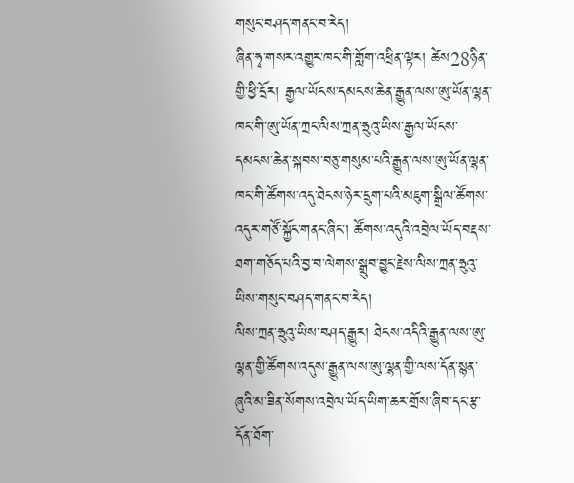གསུང་བཤད་གནང་བ་རེད།
ཞིན་ཧྭ་གསར་འགྱུར་ཁང་གི་གློག་འཕྲིན་ལྟར། ཚེས28ཉིན་གྱི་ཕྱི་དྲོར། རྒྱལ་ཡོངས་དམངས་ཆེན་རྒྱུན་ལས་ཨུ་ཡོན་ལྷན་ཁང་གི་ཨུ་ཡོན་ཀྲང་ལིས་ཀྲན་ཧྲུའུ་ཡིས་རྒྱལ་ཡོངས་དམངས་ཆེན་སྐབས་བཅུ་གསུམ་པའི་རྒྱུན་ལས་ཨུ་ཡོན་ལྷན་ཁང་གི་ཚོགས་འདུ་ཐེངས་ཉེར་དྲུག་པའི་མཇུག་སྒྲིལ་ཚོགས་འདུར་གཙོ་སྐྱོང་གནང་ཞིང་། ཚོགས་འདུའི་འབྲེལ་ཡོད་བརྡས་ཐག་གཅོད་པའི་བྱ་བ་ལེགས་སྒྲུབ་བྱུང་རྗེས་ལིས་ཀྲན་ཧྲུའུ་ཡིས་གསུང་བཤད་གནང་བ་རེད།
ལིས་ཀྲན་ཧྲུའུ་ཡིས་བཤད་རྒྱུར། ཐེངས་འདིའི་རྒྱུན་ལས་ཨུ་ལྷན་གྱི་ཚོགས་འདུས་རྒྱུན་ལས་ཨུ་ལྷན་གྱི་ལས་དོན་སྙན་ཞུའི་མ་ཟིན་སོགས་འབྲེལ་ཡོད་ཡིག་ཆར་གྲོས་ཞིབ་དང་རྩ་དོན་ཐོག་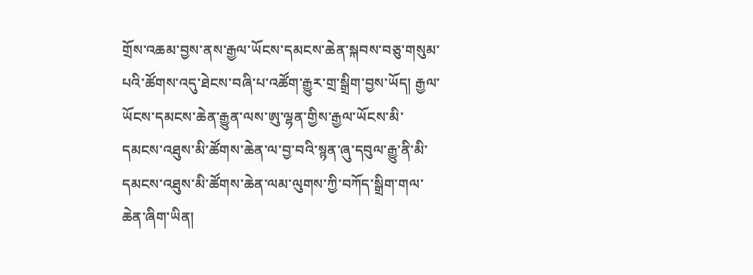གྲོས་འཆམ་བྱས་ནས་རྒྱལ་ཡོངས་དམངས་ཆེན་སྐབས་བཅུ་གསུམ་པའི་ཚོགས་འདུ་ཐེངས་བཞི་པ་འཚོག་རྒྱུར་གྲ་སྒྲིག་བྱས་ཡོད། རྒྱལ་ཡོངས་དམངས་ཆེན་རྒྱུན་ལས་ཨུ་ལྷན་གྱིས་རྒྱལ་ཡོངས་མི་དམངས་འཐུས་མི་ཚོགས་ཆེན་ལ་བྱ་བའི་སྙན་ཞུ་དབུལ་རྒྱུ་ནི་མི་དམངས་འཐུས་མི་ཚོགས་ཆེན་ལམ་ལུགས་ཀྱི་བཀོད་སྒྲིག་གལ་ཆེན་ཞིག་ཡིན།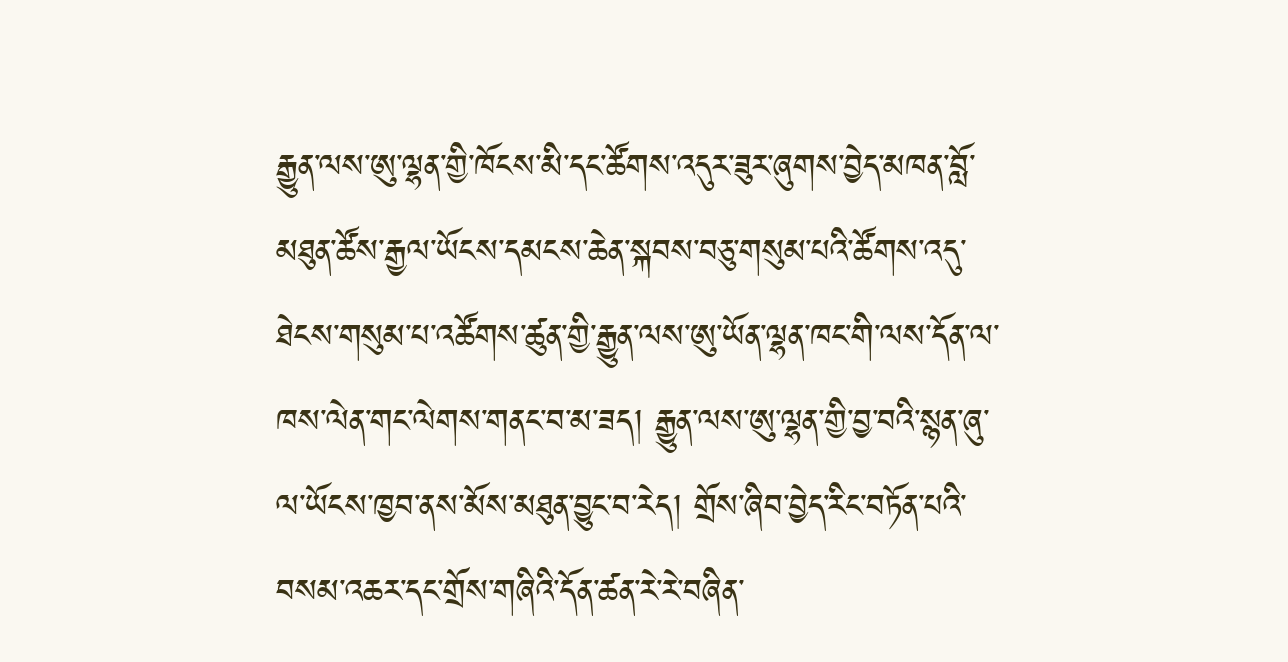རྒྱུན་ལས་ཨུ་ལྷན་གྱི་ཁོངས་མི་དང་ཚོགས་འདུར་ཟུར་ཞུགས་བྱེད་མཁན་བློ་མཐུན་ཚོས་རྒྱལ་ཡོངས་དམངས་ཆེན་སྐབས་བཅུ་གསུམ་པའི་ཚོགས་འདུ་ཐེངས་གསུམ་པ་འཚོགས་ཚུན་གྱི་རྒྱུན་ལས་ཨུ་ཡོན་ལྷན་ཁང་གི་ལས་དོན་ལ་ཁས་ལེན་གང་ལེགས་གནང་བ་མ་ཟད། རྒྱུན་ལས་ཨུ་ལྷན་གྱི་བྱ་བའི་སྙན་ཞུ་ལ་ཡོངས་ཁྱབ་ནས་མོས་མཐུན་བྱུང་བ་རེད། གྲོས་ཞིབ་བྱེད་རིང་བཏོན་པའི་བསམ་འཆར་དང་གྲོས་གཞིའི་དོན་ཚན་རེ་རེ་བཞིན་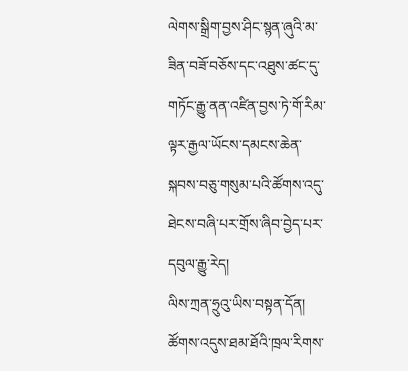ལེགས་སྒྲིག་བྱས་ཤིང་སྙན་ཞུའི་མ་ཟིན་བཟོ་བཅོས་དང་འཐུས་ཚང་དུ་གཏོང་རྒྱུ་ནན་འཛིན་བྱས་ཏེ་གོ་རིམ་ལྟར་རྒྱལ་ཡོངས་དམངས་ཆེན་སྐབས་བཅུ་གསུམ་པའི་ཚོགས་འདུ་ཐེངས་བཞི་པར་གྲོས་ཞིབ་བྱེད་པར་དབུལ་རྒྱུ་རེད།
ལིས་ཀྲན་ཧྲུའུ་ཡིས་བསྟན་དོན། ཚོགས་འདུས་ཐམ་ཐོའི་ཁྲལ་རིགས་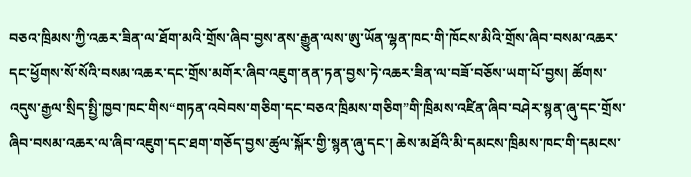བཅའ་ཁྲིམས་ཀྱི་འཆར་ཟིན་ལ་ཐོག་མའི་གྲོས་ཞིབ་བྱས་ནས་རྒྱུན་ལས་ཨུ་ཡོན་ལྷན་ཁང་གི་ཁོངས་མིའི་གྲོས་ཞིབ་བསམ་འཆར་དང་ཕྱོགས་སོ་སོའི་བསམ་འཆར་དང་གྲོས་མགོར་ཞིབ་འཇུག་ནན་ཏན་བྱས་ཏེ་འཆར་ཟིན་ལ་བཟོ་བཅོས་ཡག་པོ་བྱས། ཚོགས་འདུས་རྒྱལ་སྲིད་སྤྱི་ཁྱབ་ཁང་གིས“གཏན་འབེབས་གཅིག་དང་བཅའ་ཁྲིམས་གཅིག”གི་ཁྲིམས་འཛིན་ཞིབ་བཤེར་སྙན་ཞུ་དང་གྲོས་ཞིབ་བསམ་འཆར་ལ་ཞིབ་འཇུག་དང་ཐག་གཅོད་བྱས་ཚུལ་སྐོར་གྱི་སྙན་ཞུ་དང་། ཆེས་མཐོའི་མི་དམངས་ཁྲིམས་ཁང་གི་དམངས་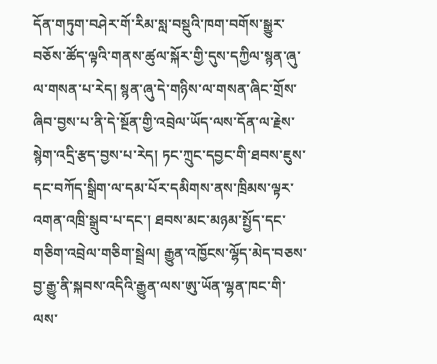དོན་གཏུག་བཤེར་གོ་རིམ་སླ་བསྡུའི་ཁག་བགོས་སྒྱུར་བཅོས་ཚོད་ལྟའི་གནས་ཚུལ་སྐོར་གྱི་དུས་དཀྱིལ་སྙན་ཞུ་ལ་གསན་པ་རེད། སྙན་ཞུ་དེ་གཉིས་ལ་གསན་ཞིང་གྲོས་ཞིབ་བྱས་པ་ནི་དེ་སྔོན་གྱི་འབྲེལ་ཡོད་ལས་དོན་ལ་རྗེས་སྙེག་འདྲི་རྩད་བྱས་པ་རེད། ཏང་ཀྲུང་དབྱང་གི་ཐབས་ཇུས་དང་བཀོད་སྒྲིག་ལ་དམ་པོར་དམིགས་ནས་ཁྲིམས་ལྟར་འགན་འཁྲི་སྒྲུབ་པ་དང་། ཐབས་མང་མཉམ་སྤྱོད་དང་གཅིག་འབྲེལ་གཅིག་སྦྲེལ། རྒྱུན་འཁྱོངས་ལྷོད་མེད་བཅས་བྱ་རྒྱུ་ནི་སྐབས་འདིའི་རྒྱུན་ལས་ཨུ་ཡོན་ལྷན་ཁང་གི་ལས་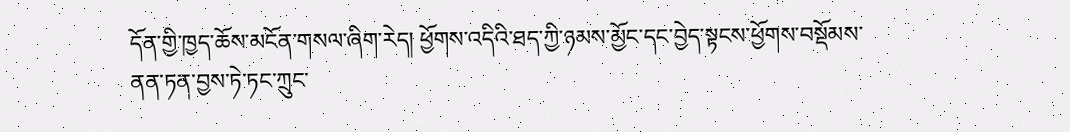དོན་གྱི་ཁྱད་ཆོས་མངོན་གསལ་ཞིག་རེད། ཕྱོགས་འདིའི་ཐད་ཀྱི་ཉམས་མྱོང་དང་བྱེད་སྟངས་ཕྱོགས་བསྡོམས་ནན་ཏན་བྱས་ཏེ་ཏང་ཀྲུང་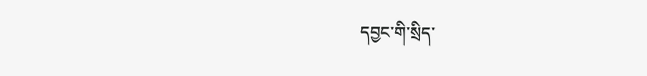དབྱང་གི་སྲིད་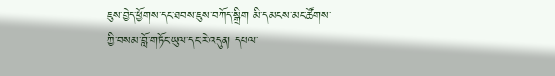ཇུས་བྱེད་ཕྱོགས་དང་ཐབས་ཇུས་བཀོད་སྒྲིག མི་དམངས་མང་ཚོགས་ཀྱི་བསམ་བློ་གཏོང་ཡུལ་དང་རེ་འདུན། དཔལ་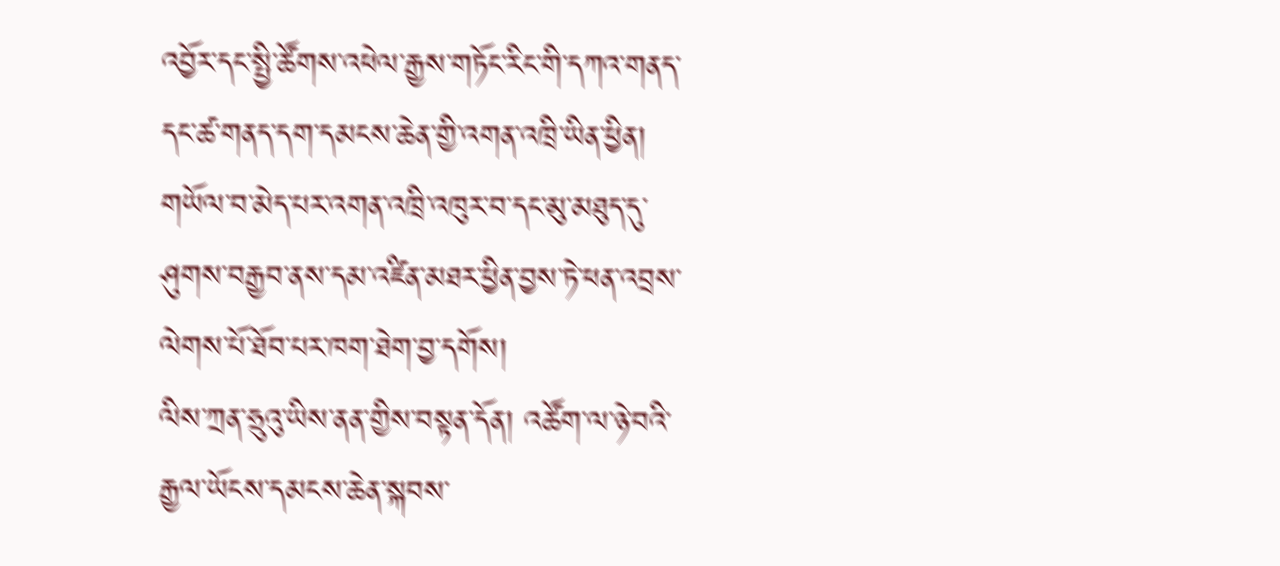འབྱོར་དང་སྤྱི་ཚོགས་འཕེལ་རྒྱས་གཏོང་རིང་གི་དཀའ་གནད་དང་ཚ་གནད་དག་དམངས་ཆེན་གྱི་འགན་འཁྲི་ཡིན་ཕྱིན། གཡོལ་བ་མེད་པར་འགན་འཁྲི་འཁུར་བ་དང་མུ་མཐུད་དུ་ཤུགས་བརྒྱབ་ནས་དམ་འཛིན་མཐར་ཕྱིན་བྱས་ཏེ་ཕན་འབྲས་ལེགས་པོ་ཐོབ་པར་ཁག་ཐེག་བྱ་དགོས།
ལིས་ཀྲན་ཧྲུའུ་ཡིས་ནན་གྱིས་བསྟན་དོན། འཚོག་ལ་ཉེ་བའི་རྒྱལ་ཡོངས་དམངས་ཆེན་སྐབས་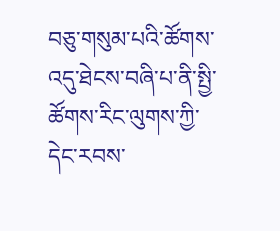བཅུ་གསུམ་པའི་ཚོགས་འདུ་ཐེངས་བཞི་པ་ནི་སྤྱི་ཚོགས་རིང་ལུགས་ཀྱི་དེང་རབས་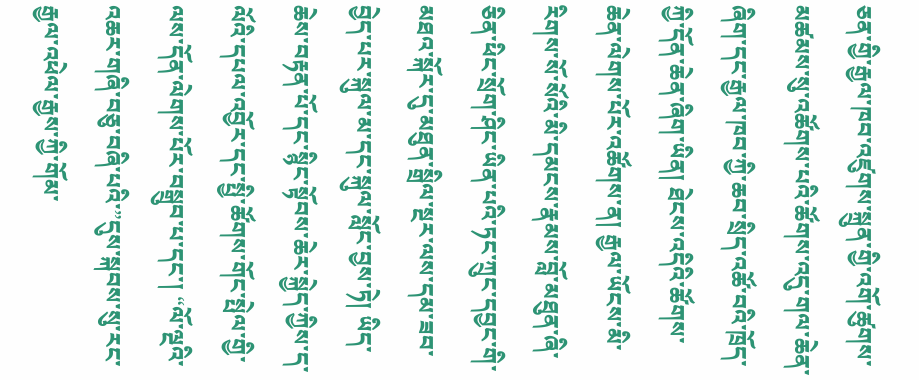ཅན་གྱི་རྒྱལ་ཁབ་འཛུགས་སྐྲུན་གྱི་འགོ་ཚུགས་མཚམས་སུ་འཚོགས་པའི་ཚོགས་འདུ་གལ་ཆེན་ཞིག་དང་རྒྱལ་ཁབ་ཀྱི་ཆབ་སྲིད་འཚོ་བའི་ཁྲོད་ཀྱི་དོན་ཆེན་ཞིག་ཡིན། ཐེངས་འདིའི་ཚོགས་ཆེན་ལེགས་པོར་འཚོགས་ན། རྒྱལ་ཡོངས་མི་རིགས་སོ་སོའི་མི་དམངས་རྣམས་བློ་མཐུན་ཞི་ཅིན་ཕིང་སྲོག་ཤིང་ཡིན་པའི་ཏང་ཀྲུང་དབྱང་གི་མཐའ་སྐོར་དུ་མཐུན་སྒྲིལ་སྔར་ལས་དམ་ཟབ་བྱེད་པར་སྐུལ་མ་དང་སྐུལ་སློང་བྱས་ཏེ། ཡིད་ཆེས་བརྟན་པོ་དང་སྙིང་སྟོབས་ཆེར་སྐྱེད་ཀྱིས་ད་ལོའི་དཔལ་འབྱོར་དང་སྤྱི་ཚོགས་གོང་སྤེལ་གྱི་ལས་དོན་ལེགས་པོར་བསྒྲུབ་པ་དང་། “ལོ་ལྔའི་འཆར་གཞི་བཅུ་བཞི་པའི་”དུས་སྐབས་སུ་རང་རྒྱལ་འཕེལ་རྒྱས་ཀྱི་གོམ་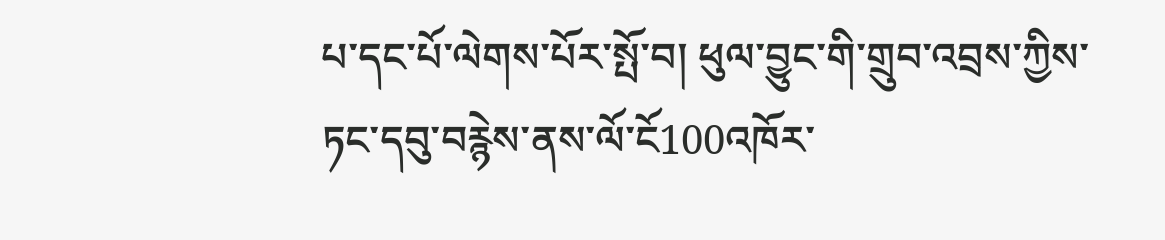པ་དང་པོ་ལེགས་པོར་སྤོ་བ། ཕུལ་བྱུང་གི་གྲུབ་འབྲས་ཀྱིས་ཏང་དབུ་བརྙེས་ནས་ལོ་ངོ100འཁོར་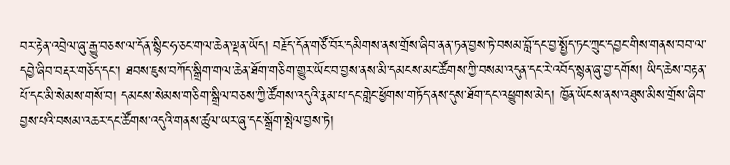བར་རྟེན་འབྲེལ་ཞུ་རྒྱུ་བཅས་ལ་དོན་སྙིང་ཧ་ཅང་གལ་ཆེན་ལྡན་ཡོད། བརྗོད་དོན་གཙོ་བོར་དམིགས་ནས་གྲོས་ཞིབ་ནན་ཏན་བྱས་ཏེ་བསམ་བློ་དང་བྱ་སྤྱོད་ཏང་ཀྲུང་དབྱང་གིས་གནས་བབ་ལ་དབྱེ་ཞིབ་བརྡར་གཅོད་དང་། ཐབས་ཇུས་བཀོད་སྒྲིག་གལ་ཆེན་ཐོག་གཅིག་གྱུར་ཡོང་བ་བྱས་ནས་མི་དམངས་མང་ཚོགས་ཀྱི་བསམ་འདུན་དང་རེ་འབོད་སྙན་ཞུ་བྱ་དགོས། ཡིད་ཆེས་བརྟན་པོ་དང་མི་སེམས་གསོ་བ། དམངས་སེམས་གཅིག་སྒྲིལ་བཅས་ཀྱི་ཚོགས་འདུའི་རྣམ་པ་དང་གླེང་ཕྱོགས་གཏོད་ནས་དུས་ཐོག་དང་འཕྱུགས་མེད། ཁྱོན་ཡོངས་ནས་འཐུས་མིས་གྲོས་ཞིབ་བྱས་པའི་བསམ་འཆར་དང་ཚོགས་འདུའི་གནས་ཚུལ་ཡར་ཞུ་དང་སྒྲོག་སྤེལ་བྱས་ཏེ།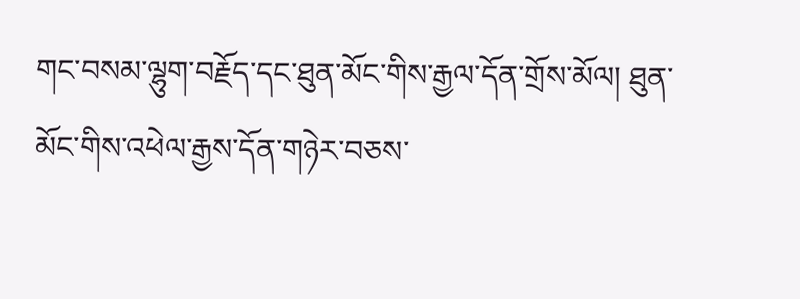གང་བསམ་ལྷུག་བརྗོད་དང་ཐུན་མོང་གིས་རྒྱལ་དོན་གྲོས་མོལ། ཐུན་མོང་གིས་འཕེལ་རྒྱས་དོན་གཉེར་བཅས་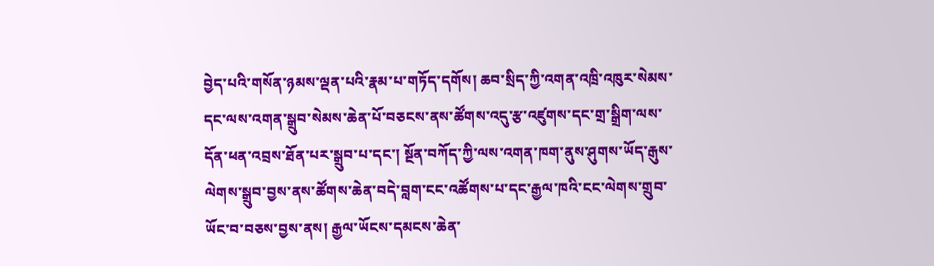བྱེད་པའི་གསོན་ཉམས་ལྡན་པའི་རྣམ་པ་གཏོད་དགོས། ཆབ་སྲིད་ཀྱི་འགན་འཁྲི་འཁུར་སེམས་དང་ལས་འགན་སྒྲུབ་སེམས་ཆེན་པོ་བཅངས་ནས་ཚོགས་འདུ་རྩ་འཛུགས་དང་གྲ་སྒྲིག་ལས་དོན་ཕན་འབྲས་ཐོན་པར་སྒྲུབ་པ་དང་། སྔོན་བཀོད་ཀྱི་ལས་འགན་ཁག་ནུས་ཤུགས་ཡོད་རྒུས་ལེགས་སྒྲུབ་བྱས་ནས་ཚོགས་ཆེན་བདེ་བླག་ངང་འཚོགས་པ་དང་རྒྱལ་ཁའི་ངང་ལེགས་གྲུབ་ཡོང་བ་བཅས་བྱས་ནས། རྒྱལ་ཡོངས་དམངས་ཆེན་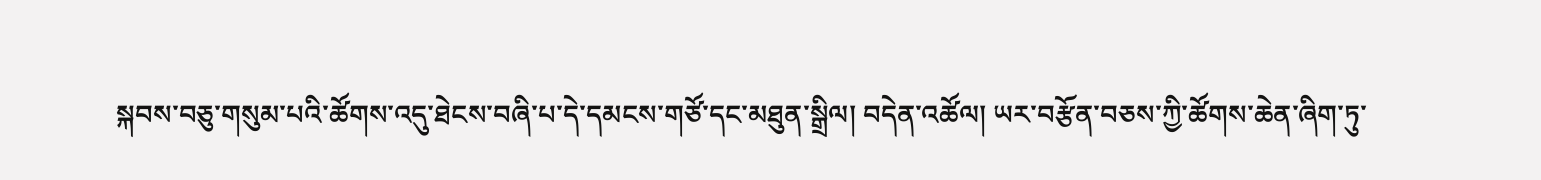སྐབས་བཅུ་གསུམ་པའི་ཚོགས་འདུ་ཐེངས་བཞི་པ་དེ་དམངས་གཙོ་དང་མཐུན་སྒྲིལ། བདེན་འཚོལ། ཡར་བརྩོན་བཅས་ཀྱི་ཚོགས་ཆེན་ཞིག་ཏུ་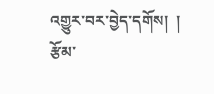འགྱུར་བར་བྱེད་དགོས།  །
རྩོམ་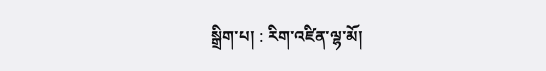སྒྲིག་པ། : རིག་འཛིན་ལྷ་མོ།